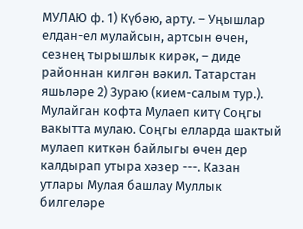МУЛАЮ ф. 1) Күбәю, арту. – Уңышлар елдан-ел мулайсын, артсын өчен, сезнең тырышлык кирәк, – диде районнан килгән вәкил. Татарстан яшьләре 2) Зураю (кием-салым тур.). Мулайган кофта Мулаеп китү Соңгы вакытта мулаю. Соңгы елларда шактый мулаеп киткән байлыгы өчен дер калдырап утыра хәзер ---. Казан утлары Мулая башлау Муллык билгеләре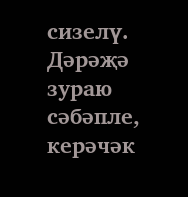сизелү. Дәрәҗә зураю сәбәпле, керәчәк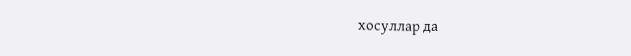хосуллар да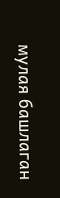мулая башлаган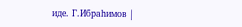иде. Г.Ибраһимов |